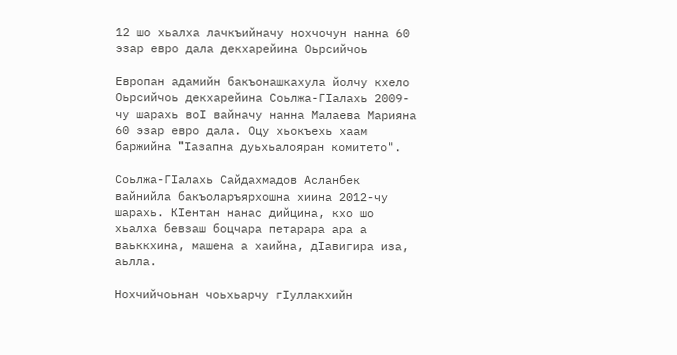12 шо хьалха лачкъийначу нохчочун нанна 60 эзар евро дала декхарейина Оьрсийчоь

Европан адамийн бакъонашкахула йолчу кхело Оьрсийчоь декхарейина Соьлжа-ГIалахь 2009-чу шарахь воI вайначу нанна Малаева Марияна 60 эзар евро дала. Оцу хьокъехь хаам баржийна "Iазапна дуьхьалояран комитето".

Соьлжа-ГIалахь Сайдахмадов Асланбек вайнийла бакъоларъярхошна хиина 2012-чу шарахь. КIентан нанас дийцина, кхо шо хьалха бевзаш боцчара петарара ара а ваьккхина, машена а хаийна, дIавигира иза, аьлла.

Нохчийчоьнан чоьхьарчу гIуллакхийн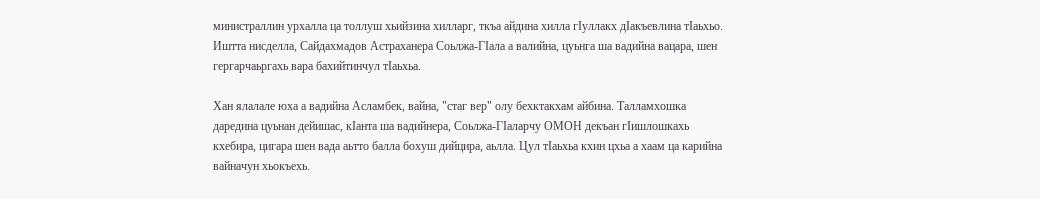министраллин урхалла ца толлуш хьийзина хилларг, ткъа айдина хилла гIуллакх дIакъевлина тIаьхьо. Иштта нисделла, Сайдахмадов Астраханера Соьлжа-ГIала а валийна, цуьнга ша вадийна вацара, шен гергарчаьргахь вара бахийтинчул тIаьхьа.

Хан ялалале юха а вадийна Асламбек, вайна, "стаг вер" олу бехктакхам айбина. Талламхошка даредина цуьнан дейишас, кIанта ша вадийнера, Соьлжа-ГIаларчу ОМОН декъан гIишлошкахь кхебира, цигара шен вада аьтто балла бохуш дийцира, аьлла. Цул тIаьхьа кхин цхьа а хаам ца карийна вайначун хьокъехь.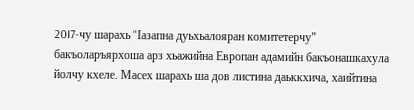20I7-чу шарахь "Iазапна дуьхьалояран комитетерчу" бакъоларъярхоша арз хьажийна Европан адамийн бакъонашкахула йолчу кхеле. Масех шарахь ша дов листина даьккхича, хаийтина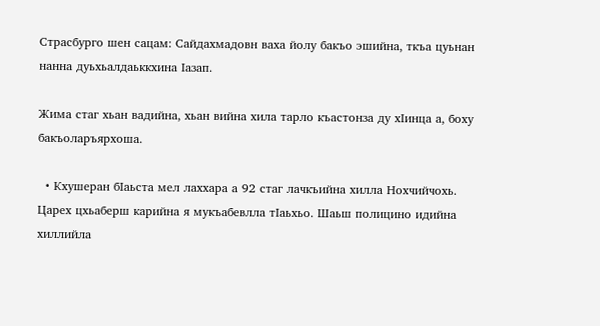Страсбурго шен сацам: Сайдахмадовн ваха йолу бакъо эшийна, ткъа цуьнан нанна дуьхьалдаьккхина Iазап.

Жима стаг хьан вадийна, хьан вийна хила тарло къастонза ду хIинца а, боху бакъоларъярхоша.

  • Кхушеран бIаьста мел лаххара а 92 стаг лачкъийна хилла Нохчийчохь. Царех цхьаберш карийна я мукъабевлла тIаьхьо. Шаьш полицино идийна хиллийла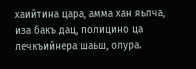хаийтина цара, амма хан яьлча, иза бакъ дац, полицино ца лечкъийнера шаьш, олура.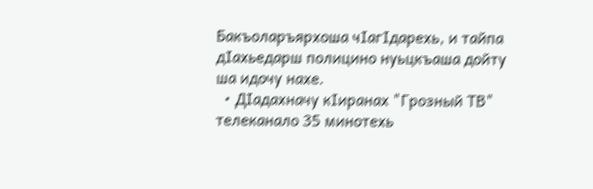Бакъоларъярхоша чIагIдарехь, и тайпа дIахьедарш полицино нуьцкъаша дойту ша идочу нахе.
  • ДIадахначу кIиранах "Грозный ТВ" телеканало 35 минотехь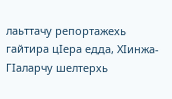лаьттачу репортажехь гайтира цIера едда, ХIинжа-ГIаларчу шелтерхь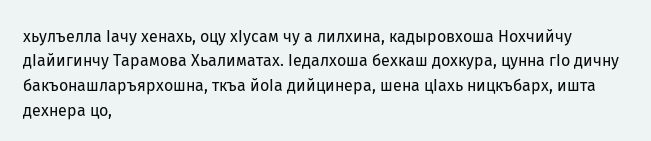хьулъелла Iачу хенахь, оцу хIусам чу а лилхина, кадыровхоша Нохчийчу дIайигинчу Тарамова Хьалиматах. Iедалхоша бехкаш дохкура, цунна гIо дичну бакъонашларъярхошна, ткъа йоIа дийцинера, шена цIахь ницкъбарх, ишта дехнера цо,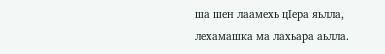ша шен лаамехь цIера яьлла, лехамашка ма лахьара аьлла.